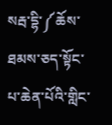སརྦ་དྷི་༼ཆོས་ཐམས་ཅད་སྟོང་པ་ཆེན་པོའི་གླིང་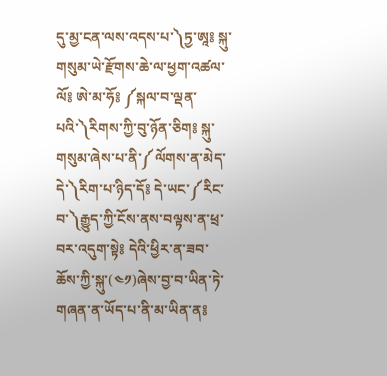དུ་མྱ་ངན་ལས་འདས་པ་༽ཏྱ་ཨཱ༔ སྐུ་གསུམ་ཡེ་རྫོགས་ཆེ་ལ་ཕྱག་འཚལ་ལོ༔ ཨེ་མ་ཧོ༔ ༼སྐལ་བ་ལྡན་པའི་༽རིགས་ཀྱི་བུ་ཉོན་ཅིག༔ སྐུ་གསུམ་ཞེས་པ་ནི་༼ལོགས་ན་མེད་དེ་༽རིག་པ་ཉིད་དོ༔ དེ་ཡང་༼རིང་བ་༽རྒྱུད་ཀྱི་ངོས་ནས་བལྟས་ན་ཕྲ་བར་འདུག་སྟེ༔ དེའི་ཕྱིར་ན་ཟབ་ཆོས་ཀྱི་སྐུ་(༤༡)ཞེས་བྱ་བ་ཡིན་ཏེ་གཞན་ན་ཡོད་པ་ནི་མ་ཡིན་ན༔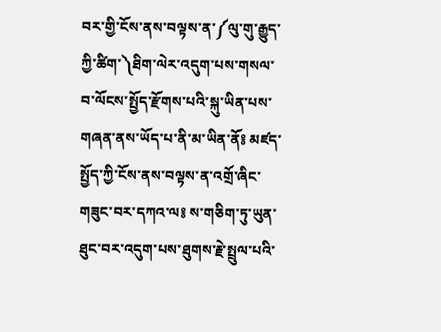བར་གྱི་ངོས་ནས་བལྟས་ན་༼ལུ་གུ་རྒྱུད་ཀྱི་ཚིག་༽ཐིག་ལེར་འདུག་པས་གསལ་བ་ལོངས་སྤྱོད་རྫོགས་པའི་སྐུ་ཡིན་པས་གཞན་ནས་ཡོད་པ་ནི་མ་ཡིན་ནོ༔ མཛད་སྤྱོད་ཀྱི་ངོས་ནས་བལྟས་ན་འགྲོ་ཞིང་གཟུང་བར་དཀའ་ལ༔ ས་གཅིག་ཏུ་ཡུན་ཐུང་བར་འདུག་པས་ཐུགས་རྗེ་སྤྲུལ་པའི་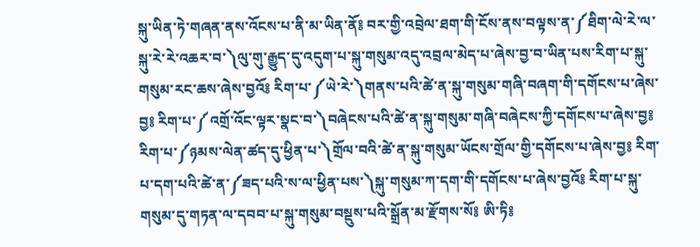སྐུ་ཡིན་ཏེ་གཞན་ནས་འོངས་པ་ནི་མ་ཡིན་ནོ༔ བར་གྱི་འབྲེལ་ཐག་གི་ངོས་ནས་བལྟས་ན་༼ཐིག་ལེ་རེ་ལ་སྐུ་རེ་རེ་འཆར་བ་༽ལུ་གུ་རྒྱུད་དུ་འདུག་པ་སྐུ་གསུམ་འདུ་འབྲལ་མེད་པ་ཞེས་བྱ་བ་ཡིན་པས་རིག་པ་སྐུ་གསུམ་རང་ཆས་ཞེས་བྱའོ༔ རིག་པ་༼ཡེ་རེ་༽གནས་པའི་ཚེ་ན་སྐུ་གསུམ་གཞི་བཞག་གི་དགོངས་པ་ཞེས་བྱ༔ རིག་པ་༼འགྲོ་འོང་ལྟར་སྣང་བ་༽བཞེངས་པའི་ཚེ་ན་སྐུ་གསུམ་གཞི་བཞེངས་ཀྱི་དགོངས་པ་ཞེས་བྱ༔ རིག་པ་༼ཉམས་ལེན་ཚད་དུ་ཕྱིན་པ་༽གྲོལ་བའི་ཚེ་ན་སྐུ་གསུམ་ཡོངས་གྲོལ་གྱི་དགོངས་པ་ཞེས་བྱ༔ རིག་པ་དག་པའི་ཚེ་ན་༼ཟད་པའི་ས་ལ་ཕྱིན་པས་༽སྐུ་གསུམ་ཀ་དག་གི་དགོངས་པ་ཞེས་བྱའོ༔ རིག་པ་སྐུ་གསུམ་དུ་གཏན་ལ་དབབ་པ་སྐུ་གསུམ་བསྡུས་པའི་སྒྲོན་མ་རྫོགས་སོ༔ ཨི་ཏི༔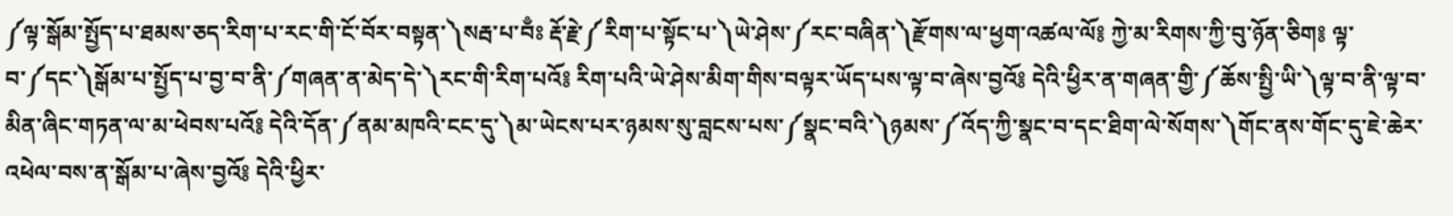༼ལྟ་སྒོམ་སྤྱོད་པ་ཐམས་ཅད་རིག་པ་རང་གི་ངོ་བོར་བསྟན་༽སརྦ་པ་བྃཿ རྡོ་རྗེ་༼རིག་པ་སྟོང་པ་༽ཡེ་ཤེས་༼རང་བཞིན་༽རྫོགས་ལ་ཕྱག་འཚལ་ལོ༔ ཀྱེ་མ་རིགས་ཀྱི་བུ་ཉོན་ཅིག༔ ལྟ་བ་༼དང་༽སྒོམ་པ་སྤྱོད་པ་བྱ་བ་ནི་༼གཞན་ན་མེད་དེ་༽རང་གི་རིག་པའོ༔ རིག་པའི་ཡེ་ཤེས་མིག་གིས་བལྟར་ཡོད་པས་ལྟ་བ་ཞེས་བྱའོ༔ དེའི་ཕྱིར་ན་གཞན་གྱི་༼ཆོས་སྤྱི་ཡི་༽ལྟ་བ་ནི་ལྟ་བ་མིན་ཞིང་གཏན་ལ་མ་ཕེབས་པའོ༔ དེའི་དོན་༼ནམ་མཁའི་ངང་དུ་༽མ་ཡེངས་པར་ཉམས་སུ་བླངས་པས་༼སྣང་བའི་༽ཉམས་༼འོད་ཀྱི་སྣང་བ་དང་ཐིག་ལེ་སོགས་༽གོང་ནས་གོང་དུ་ཇེ་ཆེར་འཕེལ་བས་ན་སྒོམ་པ་ཞེས་བྱའོ༔ དེའི་ཕྱིར་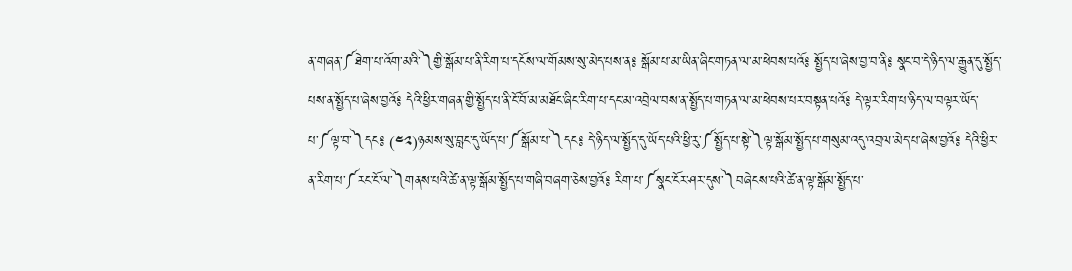ན་གཞན་༼ཐེག་པ་འོག་མའི་༽གྱི་སྒོམ་པ་ནི་རིག་པ་དངོས་ལ་གོམས་སུ་མེད་པས་ན༔ སྒོམ་པ་མ་ཡིན་ཞིང་གཏན་ལ་མ་ཕེབས་པའོ༔ སྤྱོད་པ་ཞེས་བྱ་བ་ནི༔ སྣང་བ་དེ་ཉིད་ལ་རྒྱུན་དུ་སྤྱོད་པས་ན་སྤྱོད་པ་ཞེས་བྱའོ༔ དེའི་ཕྱིར་གཞན་གྱི་སྤྱོད་པ་ནི་ངོ་བོ་མ་མཐོང་ཞིང་རིག་པ་དང་མ་འབྲེལ་བས་ན་སྤྱོད་པ་གཏན་ལ་མ་ཕེབས་པར་བསྟན་པའོ༔ དེ་ལྟར་རིག་པ་ཉིད་ལ་བལྟར་ཡོད་པ་༼ལྟ་བ་༽དང༔ (༤༢)ཉམས་སུ་བླང་དུ་ཡོད་པ་༼སྒོམ་པ་༽དང༔ དེ་ཉིད་ལ་སྤྱོད་དུ་ཡོད་པའི་ཕྱི་རུ་༼སྤྱོད་པ་སྟེ་༽ལྟ་སྒོམ་སྤྱོད་པ་གསུམ་འདུ་འབྲལ་མེད་པ་ཞེས་བྱའོ༔ དེའི་ཕྱིར་ན་རིག་པ་༼རང་ངོ་ལ་༽གནས་པའི་ཚེ་ན་ལྟ་སྒོམ་སྤྱོད་པ་གཞི་བཞག་ཅེས་བྱའོ༔ རིག་པ་༼སྣང་ངོར་ཤར་དུས་༽བཞེངས་པའི་ཚེ་ན་ལྟ་སྒོམ་སྤྱོད་པ་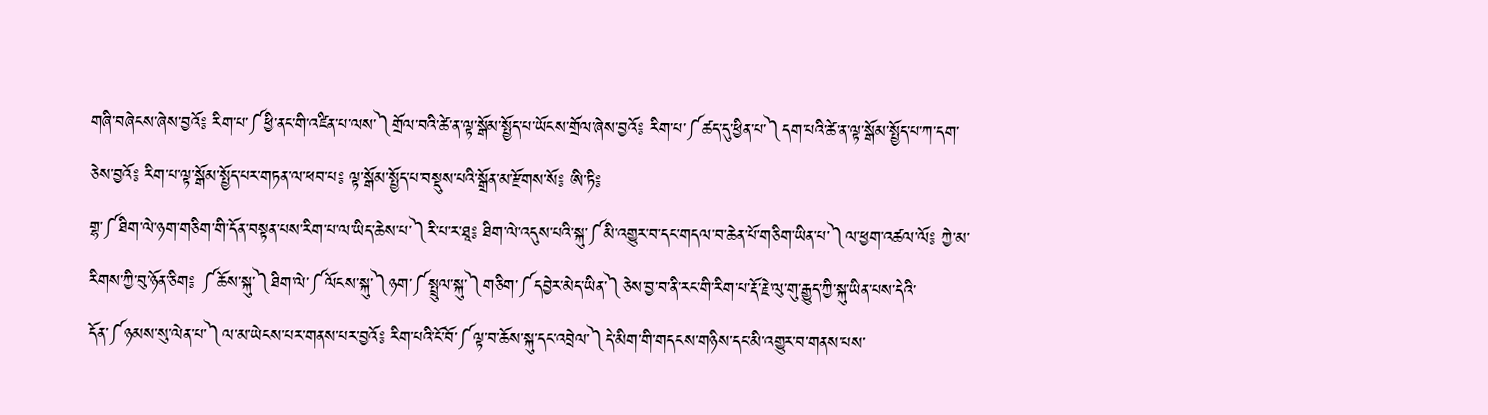གཞི་བཞེངས་ཞེས་བྱའོ༔ རིག་པ་༼ཕྱི་ནང་གི་འཛིན་པ་ལས་༽གྲོལ་བའི་ཚེ་ན་ལྟ་སྒོམ་སྤྱོད་པ་ཡོངས་གྲོལ་ཞེས་བྱའོ༔ རིག་པ་༼ཚད་དུ་ཕྱིན་པ་༽དག་པའི་ཚེ་ན་ལྟ་སྒོམ་སྤྱོད་པ་ཀ་དག་ཅེས་བྱའོ༔ རིག་པ་ལྟ་སྒོམ་སྤྱོད་པར་གཏན་ལ་ཕབ་པ༔ ལྟ་སྒོམ་སྤྱོད་པ་བསྡུས་པའི་སྒྲོན་མ་རྫོགས་སོ༔ ཨི་ཏི༔
གྷ་༼ཐིག་ལེ་ཉག་གཅིག་གི་དོན་བསྟན་པས་རིག་པ་ལ་ཡིད་ཆེས་པ་༽རི་པ་ར་ཐཱ༔ ཐིག་ལེ་འདུས་པའི་སྐུ་༼མི་འགྱུར་བ་དང་གདལ་བ་ཆེན་པོ་གཅིག་ཡིན་པ་༽ལ་ཕྱག་འཚལ་ལོ༔ ཀྱེ་མ་རིགས་ཀྱི་བུ་ཉོན་ཅིག༔ ༼ཆོས་སྐུ་༽ཐིག་ལེ་༼ལོངས་སྐུ་༽ཉག་༼སྤྲུལ་སྐུ་༽གཅིག་༼དབྱེར་མེད་ཡིན་༽ཅེས་བྱ་བ་ནི་རང་གི་རིག་པ་རྡོ་རྗེ་ལུ་གུ་རྒྱུད་ཀྱི་སྐུ་ཡིན་པས་དེའི་དོན་༼ཉམས་སུ་ལེན་པ་༽ལ་མ་ཡེངས་པར་གནས་པར་བྱའོ༔ རིག་པའི་ངོ་བོ་༼ལྟ་བ་ཆོས་སྐུ་དང་འབྲེལ་༽དེ་མིག་གི་གདངས་གཉིས་དང་མི་འགྱུར་བ་གནས་པས་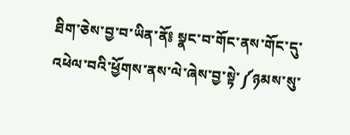ཐིག་ཅེས་བྱ་བ་ཡིན་ནོ༔ སྣང་བ་གོང་ནས་གོང་དུ་འཕེལ་བའི་ཕྱོགས་ནས་ལེ་ཞེས་བྱ་སྟེ་༼ཉམས་སུ་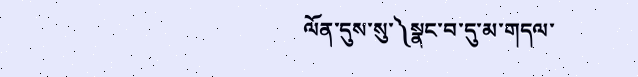ལོན་དུས་སུ་༽སྣང་བ་དུ་མ་གདལ་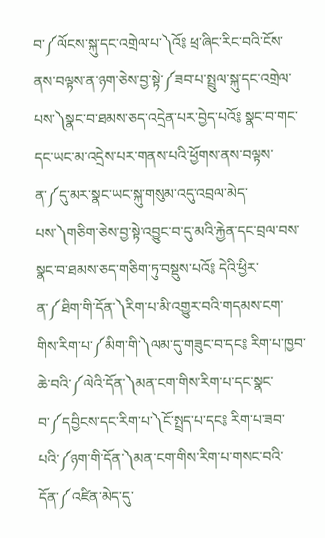བ་༼ལོངས་སྐུ་དང་འགྲེལ་པ་༽འོ༔ ཕྲ་ཞིང་རིང་བའི་ངོས་ནས་བལྟས་ན་ཉག་ཅེས་བྱ་སྟེ་༼ཟབ་པ་སྤྲུལ་སྐུ་དང་འགྲེལ་པས་༽སྣང་བ་ཐམས་ཅད་འདྲེན་པར་བྱེད་པའོ༔ སྣང་བ་གང་དང་ཡང་མ་འདྲེས་པར་གནས་པའི་ཕྱོགས་ནས་བལྟས་ན་༼དུ་མར་སྣང་ཡང་སྐུ་གསུམ་འདུ་འབྲལ་མེད་པས་༽གཅིག་ཅེས་བྱ་སྟེ་འབྱུང་བ་དུ་མའི་རྐྱེན་དང་བྲལ་བས་སྣང་བ་ཐམས་ཅད་གཅིག་ཏུ་བསྡུས་པའོ༔ དེའི་ཕྱིར་ན་༼ཐིག་གི་དོན་༽རིག་པ་མི་འགྱུར་བའི་གདམས་ངག་གིས་རིག་པ་༼མིག་གི་༽ལམ་དུ་གཟུང་བ་དང༔ རིག་པ་ཁྱབ་ཆེ་བའི་༼ལེའི་དོན་༽མན་ངག་གིས་རིག་པ་དང་སྣང་བ་༼དབྱིངས་དང་རིག་པ་༽ངོ་སྤྲད་པ་དང༔ རིག་པ་ཟབ་པའི་༼ཉག་གི་དོན་༽མན་ངག་གིས་རིག་པ་གསང་བའི་དོན་༼འཛིན་མེད་དུ་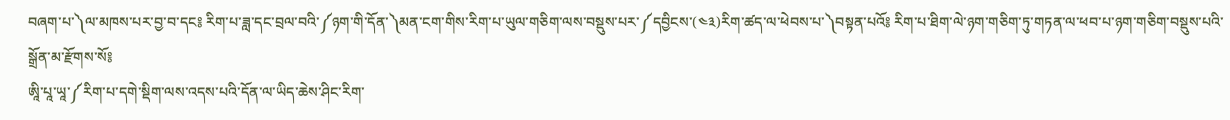བཞག་པ་༽ལ་མཁས་པར་བྱ་བ་དང༔ རིག་པ་ཟླ་དང་བྲལ་བའི་༼ཉག་གི་དོན་༽མན་ངག་གིས་རིག་པ་ཡུལ་གཅིག་ལས་བསྡུས་པར་༼དབྱིངས་(༤༣)རིག་ཚད་ལ་ཕེབས་པ་༽བསྟན་པའོ༔ རིག་པ་ཐིག་ལེ་ཉག་གཅིག་ཏུ་གཏན་ལ་ཕབ་པ་ཉག་གཅིག་བསྡུས་པའི་སྒྲོན་མ་རྫོགས་སོ༔
ཨཱི་པཱ་ཡཱ་༼རིག་པ་དགེ་སྡིག་ལས་འདས་པའི་དོན་ལ་ཡིད་ཆེས་ཤིང་རིག་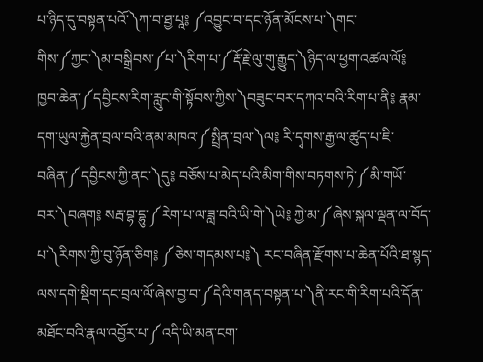པ་ཉིད་དུ་བསྟན་པའོ་༽ཀ་བ་ཐྱ་པཱ༔ ༼འབྱུང་བ་དང་ཉོན་མོངས་པ་༽གང་གིས་༼ཀྱང་༽མ་བསྒྲིབས་༼པ་༽རིག་པ་༼རྡོ་རྗེ་ལུ་གུ་རྒྱུད་༽ཉིད་ལ་ཕྱག་འཚལ་ལོ༔ ཁྱབ་ཆེན་༼དབྱིངས་རིག་རླུང་གི་སྟོབས་ཀྱིས་༽བཟུང་བར་དཀའ་བའི་རིག་པ་ནི༔ རྣམ་དག་ཡུལ་རྐྱེན་བྲལ་བའི་ནམ་མཁའ་༼སྤྲིན་བྲལ་༽ལ༔ རི་དྭགས་རྒྱ་ལ་ཚུད་པ་ཇི་བཞིན་༼དབྱིངས་ཀྱི་ནང་༽དུ༔ བཅོས་པ་མེད་པའི་མིག་གིས་བཏགས་ཏེ་༼མི་གཡོ་བར་༽བཞག༔ སརྦ་བྷ་དྷུ་༼རེག་པ་ལ་ཟླ་བའི་ཡི་གེ་༽ཡེ༔ ཀྱེ་མ་༼ཞེས་སྐལ་ལྡན་ལ་བོད་པ་༽རིགས་ཀྱི་བུ་ཉོན་ཅིག༔ ༼ཅེས་གདམས་པ༔༽ རང་བཞིན་རྫོགས་པ་ཆེན་པོའི་ཐ་སྙད་ལས་དགེ་སྡིག་དང་བྲལ་ལོ་ཞེས་བྱ་བ་༼དེའི་གནད་བསྟན་པ་༽ནི་རང་གི་རིག་པའི་དོན་མཐོང་བའི་རྣལ་འབྱོར་པ་༼འདི་ཡི་མན་ངག་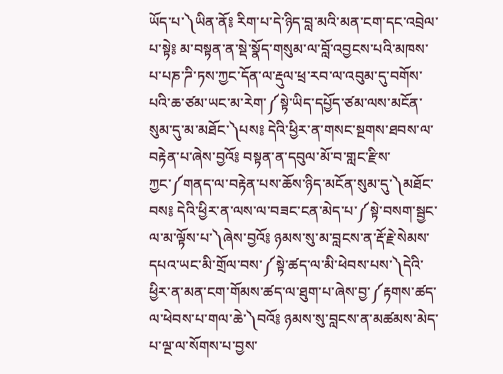ཡོད་པ་༽ཡིན་ནོ༔ རིག་པ་དེ་ཉིད་བླ་མའི་མན་ངག་དང་འབྲེལ་པ་སྟེ༔ མ་བསྟན་ན་སྡེ་སྣོད་གསུམ་ལ་བློ་འབྱངས་པའི་མཁས་པ་པཎ་ཌི་ཏས་ཀྱང་དོན་ལ་རྡུལ་ཕྲ་རབ་ལ་འབུམ་དུ་བགོས་པའི་ཆ་ཙམ་ཡང་མ་རེག་༼སྟེ་ཡིད་དཔྱོད་ཙམ་ལས་མངོན་སུམ་དུ་མ་མཐོང་༽པས༔ དེའི་ཕྱིར་ན་གསང་སྔགས་ཐབས་ལ་བརྟེན་པ་ཞེས་བྱའོ༔ བསྟན་ན་དབུལ་མོ་བ་གླང་རྫིས་ཀྱང་༼གནད་ལ་བརྟེན་པས་ཆོས་ཉིད་མངོན་སུམ་དུ་༽མཐོང་བས༔ དེའི་ཕྱིར་ན་ལས་ལ་བཟང་ངན་མེད་པ་༼སྟེ་བསག་སྦྱང་ལ་མ་ལྟོས་པ་༽ཞེས་བྱའོ༔ ཉམས་སུ་མ་བླངས་ན་རྡོ་རྗེ་སེམས་དཔའ་ཡང་མི་གྲོལ་བས་༼སྟེ་ཚད་ལ་མི་ཕེབས་པས་༽དེའི་ཕྱིར་ན་མན་ངག་གོམས་ཚད་ལ་ཐུག་པ་ཞེས་བྱ་༼རྟགས་ཚད་ལ་ཕེབས་པ་གལ་ཆེ་༽བའོ༔ ཉམས་སུ་བླངས་ན་མཚམས་མེད་པ་ལྔ་ལ་སོགས་པ་བྱས་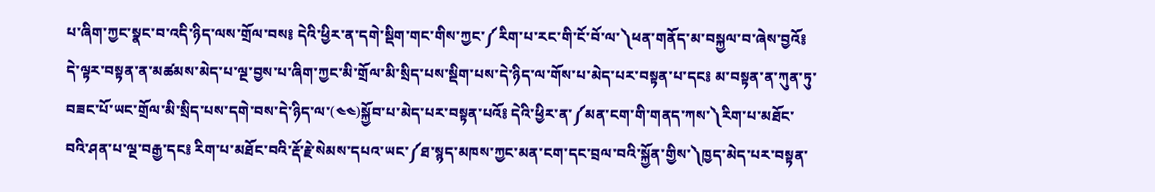པ་ཞིག་ཀྱང་སྣང་བ་འདི་ཉིད་ལས་གྲོལ་བས༔ དེའི་ཕྱིར་ན་དགེ་སྡིག་གང་གིས་ཀྱང་༼རིག་པ་རང་གི་ངོ་བོ་ལ་༽ཕན་གནོད་མ་བསྐྱལ་བ་ཞེས་བྱའོ༔ དེ་ལྟར་བསྟན་ན་མཚམས་མེད་པ་ལྔ་བྱས་པ་ཞིག་ཀྱང་མི་གྲོལ་མི་སྲིད་པས་སྡིག་པས་དེ་ཉིད་ལ་གོས་པ་མེད་པར་བསྟན་པ་དང༔ མ་བསྟན་ན་ཀུན་ཏུ་བཟང་པོ་ཡང་གྲོལ་མི་སྲིད་པས་དགེ་བས་དེ་ཉིད་ལ་(༤༤)སྐྱོབ་པ་མེད་པར་བསྟན་པའོ༔ དེའི་ཕྱིར་ན་༼མན་ངག་གི་གནད་ཀས་༽རིག་པ་མཐོང་བའི་ཤན་པ་ལྔ་བརྒྱ་དང༔ རིག་པ་མཐོང་བའི་རྡོ་རྗེ་སེམས་དཔའ་ཡང་༼ཐ་སྙད་མཁས་ཀྱང་མན་ངག་དང་བྲལ་བའི་སྐྱོན་གྱིས་༽ཁྱད་མེད་པར་བསྟན་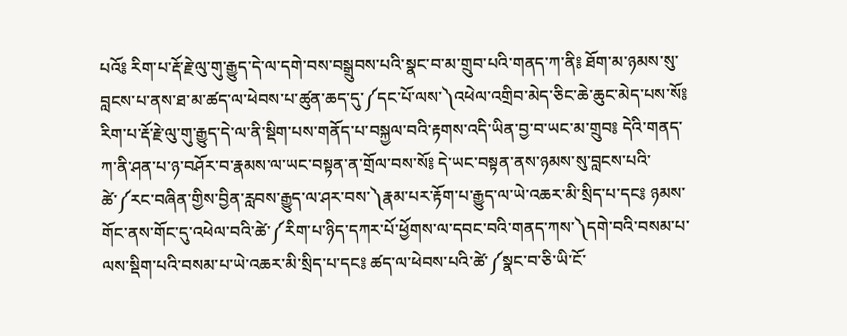པའོ༔ རིག་པ་རྡོ་རྗེ་ལུ་གུ་རྒྱུད་དེ་ལ་དགེ་བས་བསྒྲུབས་པའི་སྣང་བ་མ་གྲུབ་པའི་གནད་ཀ་ནི༔ ཐོག་མ་ཉམས་སུ་བླངས་པ་ནས་ཐ་མ་ཚད་ལ་ཕེབས་པ་ཚུན་ཆད་དུ་༼དང་པོ་ལས་༽འཕེལ་འགྲིབ་མེད་ཅིང་ཆེ་ཆུང་མེད་པས་སོ༔ རིག་པ་རྡོ་རྗེ་ལུ་གུ་རྒྱུད་དེ་ལ་ནི་སྡིག་པས་གནོད་པ་བསྐྱལ་བའི་རྟགས་འདི་ཡིན་བྱ་བ་ཡང་མ་གྲུབ༔ དེའི་གནད་ཀ་ནི་ཤན་པ་ཉ་བཤོར་བ་རྣམས་ལ་ཡང་བསྟན་ན་གྲོལ་བས་སོ༔ དེ་ཡང་བསྟན་ནས་ཉམས་སུ་བླངས་པའི་ཚེ་༼རང་བཞིན་གྱིས་བྱིན་རླབས་རྒྱུད་ལ་ཤར་བས་༽རྣམ་པར་རྟོག་པ་རྒྱུད་ལ་ཡེ་འཆར་མི་སྲིད་པ་དང༔ ཉམས་གོང་ནས་གོང་དུ་འཕེལ་བའི་ཚེ་༼རིག་པ་ཉིད་དཀར་པོ་ཕྱོགས་ལ་དབང་བའི་གནད་ཀས་༽དགེ་བའི་བསམ་པ་ལས་སྡིག་པའི་བསམ་པ་ཡེ་འཆར་མི་སྲིད་པ་དང༔ ཚད་ལ་ཕེབས་པའི་ཚེ་༼སྣང་བ་ཅི་ཡི་ངོ་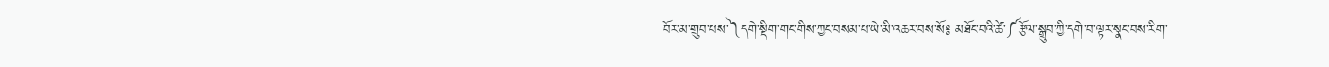བོར་མ་གྲུབ་པས་༽དགེ་སྡིག་གང་གིས་ཀྱང་བསམ་པ་ཡེ་མི་འཆར་བས་སོ༔ མཐོང་བའི་ཚེ་༼རྩོལ་སྒྲུབ་ཀྱི་དགེ་བ་ལྟར་སྣང་བས་རིག་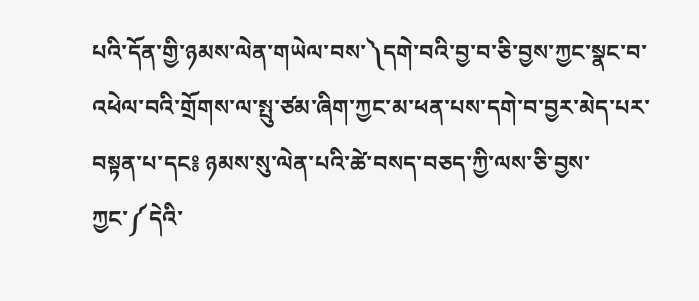པའི་དོན་གྱི་ཉམས་ལེན་གཡེལ་བས་༽དགེ་བའི་བྱ་བ་ཅི་བྱས་ཀྱང་སྣང་བ་འཕེལ་བའི་གྲོགས་ལ་སྤུ་ཙམ་ཞིག་ཀྱང་མ་ཕན་པས་དགེ་བ་བྱར་མེད་པར་བསྟན་པ་དང༔ ཉམས་སུ་ལེན་པའི་ཚེ་བསད་བཅད་ཀྱི་ལས་ཅི་བྱས་ཀྱང་༼དེའི་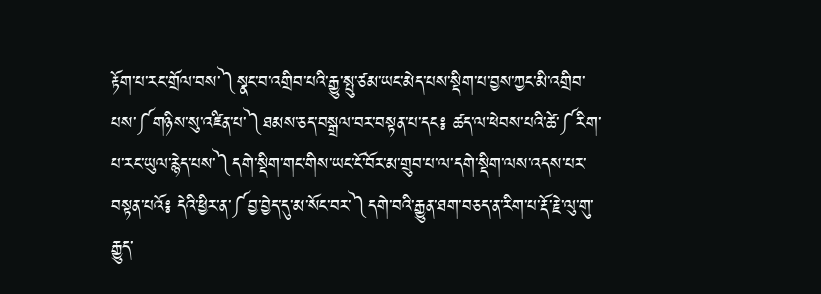རྟོག་པ་རང་གྲོལ་བས་༽སྣང་བ་འགྲིབ་པའི་རྒྱུ་སྤུ་ཙམ་ཡང་མེད་པས་སྡིག་པ་བྱས་ཀྱང་མི་འགྲིབ་པས་༼གཉིས་སུ་འཛིན་པ་༽ཐམས་ཅད་བསྒྲལ་བར་བསྟན་པ་དང༔ ཚད་ལ་ཕེབས་པའི་ཚེ་༼རིག་པ་རང་ཡུལ་རྙེད་པས་༽དགེ་སྡིག་གང་གིས་ཡང་ངོ་བོར་མ་གྲུབ་པ་ལ་དགེ་སྡིག་ལས་འདས་པར་བསྟན་པའོ༔ དེའི་ཕྱིར་ན་༼བྱ་བྱེད་དུ་མ་སོང་བར་༽དགེ་བའི་རྒྱུན་ཐག་བཅད་ན་རིག་པ་རྡོ་རྗེ་ལུ་གུ་རྒྱུད་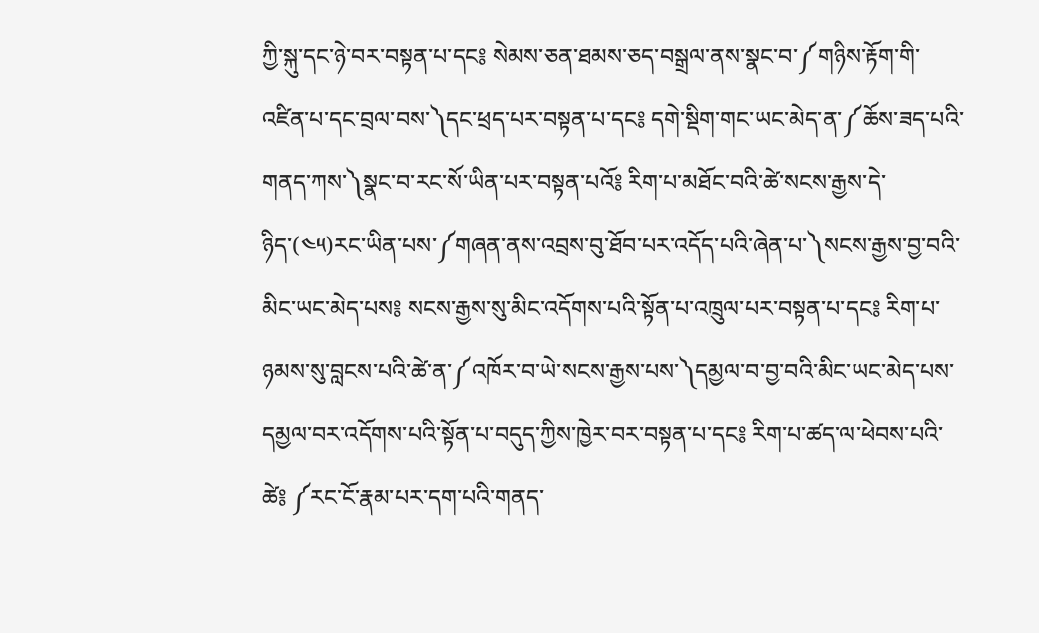ཀྱི་སྐུ་དང་ཉེ་བར་བསྟན་པ་དང༔ སེམས་ཅན་ཐམས་ཅད་བསྒྲལ་ནས་སྣང་བ་༼གཉིས་རྟོག་གི་འཛིན་པ་དང་བྲལ་བས་༽དང་ཕྲད་པར་བསྟན་པ་དང༔ དགེ་སྡིག་གང་ཡང་མེད་ན་༼ཆོས་ཟད་པའི་གནད་ཀས་༽སྣང་བ་རང་སོ་ཡིན་པར་བསྟན་པའོ༔ རིག་པ་མཐོང་བའི་ཚེ་སངས་རྒྱས་དེ་ཉིད་(༤༥)རང་ཡིན་པས་༼གཞན་ནས་འབྲས་བུ་ཐོབ་པར་འདོད་པའི་ཞེན་པ་༽སངས་རྒྱས་བྱ་བའི་མིང་ཡང་མེད་པས༔ སངས་རྒྱས་སུ་མིང་འདོགས་པའི་སྟོན་པ་འཁྲུལ་པར་བསྟན་པ་དང༔ རིག་པ་ཉམས་སུ་བླངས་པའི་ཚེ་ན་༼འཁོར་བ་ཡེ་སངས་རྒྱས་པས་༽དམྱལ་བ་བྱ་བའི་མིང་ཡང་མེད་པས་དམྱལ་བར་འདོགས་པའི་སྟོན་པ་བདུད་ཀྱིས་ཁྱེར་བར་བསྟན་པ་དང༔ རིག་པ་ཚད་ལ་ཕེབས་པའི་ཚེ༔ ༼རང་ངོ་རྣམ་པར་དག་པའི་གནད་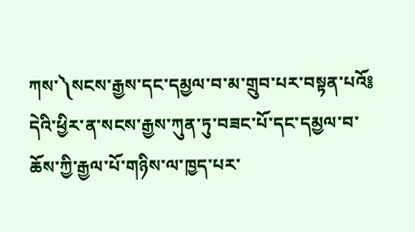ཀས་༽སངས་རྒྱས་དང་དམྱལ་བ་མ་གྲུབ་པར་བསྟན་པའོ༔ དེའི་ཕྱིར་ན་སངས་རྒྱས་ཀུན་ཏུ་བཟང་པོ་དང་དམྱལ་བ་ཆོས་ཀྱི་རྒྱལ་པོ་གཉིས་ལ་ཁྱད་པར་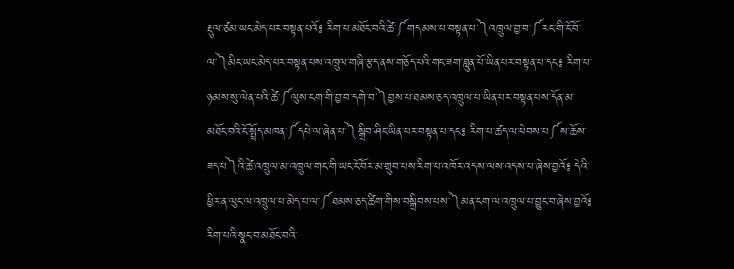རྡུལ་ཙམ་ཡང་མེད་པར་བསྟན་པའོ༔ རིག་པ་མཐོང་བའི་ཚེ་༼གདམས་པ་བསྟན་པ་༽འཁྲུལ་བྱ་བ་༼རང་གི་ངོ་བོ་ལ་༽མིང་ཡང་མེད་པར་བསྟན་པས་འཁྲུལ་གཞི་རྩད་ནས་གཅོད་པའི་གང་ཟག་བླུན་པོ་ཡིན་པར་བསྟན་པ་དང༔ རིག་པ་ཉམས་སུ་ལེན་པའི་ཚེ་༼ལུས་ངག་གི་བྱ་བ་དགེ་བ་༽བྱས་པ་ཐམས་ཅད་འཁྲུལ་པ་ཡིན་པར་བསྟན་པས་དོན་མ་མཐོང་བའི་ངོ་སྤྲོད་མཁན་༼དཔེ་ལ་ཞེན་པ་༽སྒྲིབ་ཤིང་ཡིན་པར་བསྟན་པ་དང༔ རིག་པ་ཚད་ལ་ཕེབས་པ༼ས་ཆོས་ཟད་པ༽འི་ཚེ་འཁྲུལ་མ་འཁྲུལ་གང་གི་ཡང་ངོ་བོར་མ་གྲུབ་པས་རིག་པ་འཁོར་འདས་ལས་འདས་པ་ཞེས་བྱའོ༔ དེའི་ཕྱིར་ན་ལུང་ལ་འཁྲུལ་པ་མེད་པ་ལ་༼ཐམས་ཅད་ཚིག་གིས་བསྒྲིབས་པས་༽མན་ངག་ལ་འཁྲུལ་པ་བྱུང་བ་ཞེས་བྱའོ༔ རིག་པའི་སྣང་བ་མཐོང་བའི་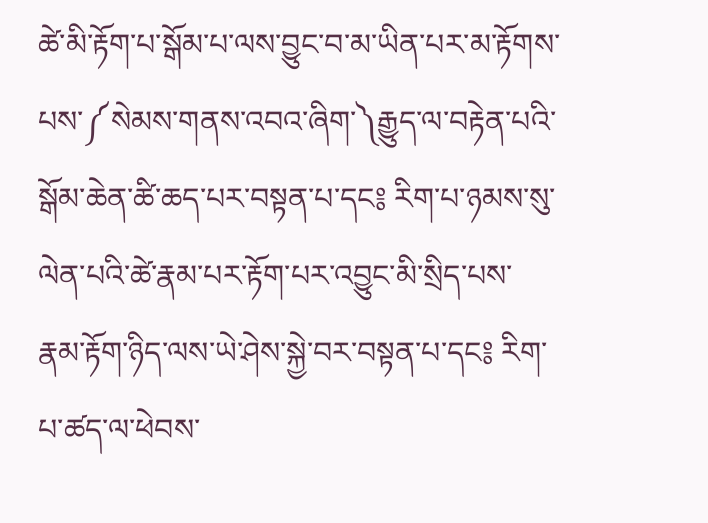ཚེ་མི་རྟོག་པ་སྒོམ་པ་ལས་བྱུང་བ་མ་ཡིན་པར་མ་རྟོགས་པས་༼སེམས་གནས་འབའ་ཞིག་༽རྒྱུད་ལ་བརྟེན་པའི་སྒོམ་ཆེན་ཚི་ཆད་པར་བསྟན་པ་དང༔ རིག་པ་ཉམས་སུ་ལེན་པའི་ཚེ་རྣམ་པར་རྟོག་པར་འབྱུང་མི་སྲིད་པས་རྣམ་རྟོག་ཉིད་ལས་ཡེ་ཤེས་སྐྱེ་བར་བསྟན་པ་དང༔ རིག་པ་ཚད་ལ་ཕེབས་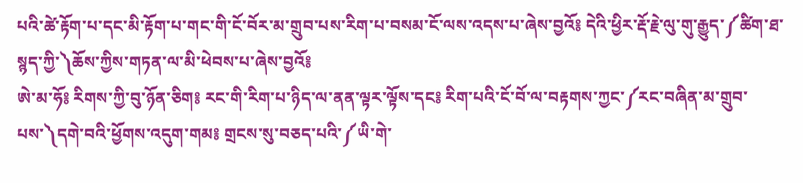པའི་ཚེ་རྟོག་པ་དང་མི་རྟོག་པ་གང་གི་ངོ་བོར་མ་གྲུབ་པས་རིག་པ་བསམ་ངོ་ལས་འདས་པ་ཞེས་བྱའོ༔ དེའི་ཕྱིར་རྡོ་རྗེ་ལུ་གུ་རྒྱུད་༼ཚིག་ཐ་སྙད་ཀྱི་༽ཆོས་ཀྱིས་གཏན་ལ་མི་ཕེབས་པ་ཞེས་བྱའོ༔
ཨེ་མ་ཧོ༔ རིགས་ཀྱི་བུ་ཉོན་ཅིག༔ རང་གི་རིག་པ་ཉིད་ལ་ནན་ལྟར་ལྟོས་དང༔ རིག་པའི་ངོ་བོ་ལ་བརྟགས་ཀྱང་༼རང་བཞིན་མ་གྲུབ་པས་༽དགེ་བའི་ཕྱོགས་འདུག་གམ༔ གྲངས་སུ་བཅད་པའི་༼ཡི་གེ་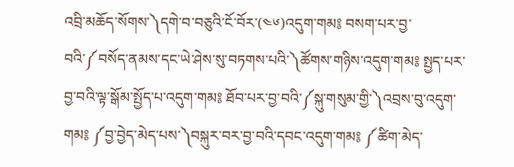འབྲི་མཆོད་སོགས་༽དགེ་བ་བཅུའི་ངོ་བོར་(༤༦)འདུག་གམ༔ བསག་པར་བྱ་བའི་༼བསོད་ནམས་དང་ཡེ་ཤེས་སུ་བཏགས་པའི་༽ཚོགས་གཉིས་འདུག་གམ༔ སྤྱད་པར་བྱ་བའི་ལྟ་སྒོམ་སྤྱོད་པ་འདུག་གམ༔ ཐོབ་པར་བྱ་བའི་༼སྐུ་གསུམ་གྱི་༽འབྲས་བུ་འདུག་གམ༔ ༼བྱ་བྱེད་མེད་པས་༽བསྐུར་བར་བྱ་བའི་དབང་འདུག་གམ༔ ༼ཚིག་མེད་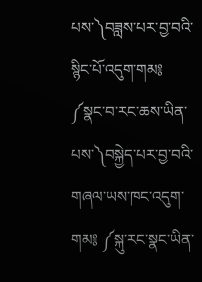པས་༽བཟླས་པར་བྱ་བའི་སྙིང་པོ་འདུག་གམ༔ ༼སྣང་བ་རང་ཆས་ཡིན་པས་༽བསྐྱེད་པར་བྱ་བའི་གཞལ་ཡས་ཁང་འདུག་གམ༔ ༼སྐུ་རང་སྣང་ཡིན་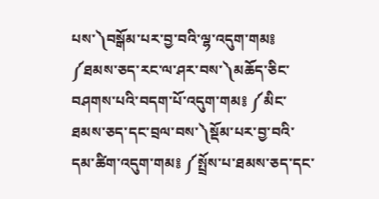པས་༽བསྒོམ་པར་བྱ་བའི་ལྷ་འདུག་གམ༔ ༼ཐམས་ཅད་རང་ལ་ཤར་བས་༽མཆོད་ཅིང་བཤགས་པའི་བདག་པོ་འདུག་གམ༔ ༼མིང་ཐམས་ཅད་དང་བྲལ་བས་༽སྡོམ་པར་བྱ་བའི་དམ་ཚིག་འདུག་གམ༔ ༼སྤྲོས་པ་ཐམས་ཅད་དང་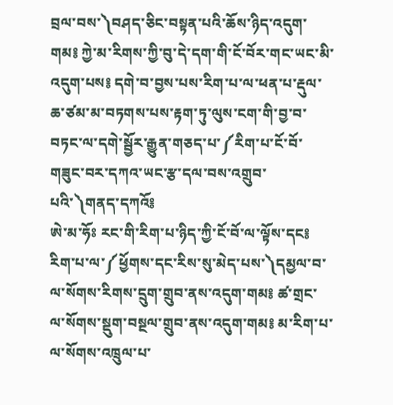བྲལ་བས་༽བཤད་ཅིང་བསྟན་པའི་ཆོས་ཉིད་འདུག་གམ༔ ཀྱེ་མ་རིགས་ཀྱི་བུ་དེ་དག་གི་ངོ་བོར་གང་ཡང་མི་འདུག་པས༔ དགེ་བ་བྱས་པས་རིག་པ་ལ་ཕན་པ་རྡུལ་ཆ་ཙམ་མ་བཏགས་པས་རྟག་ཏུ་ལུས་ངག་གི་བྱ་བ་བཏང་ལ་དགེ་སྦྱོར་རྒྱུན་གཅད་པ་༼རིག་པ་ངོ་བོ་གཟུང་བར་དཀའ་ཡང་རྩ་དལ་བས་འགྲུབ་པའི་༽གནད་དཀའོ༔
ཨེ་མ་ཧོཿ རང་གི་རིག་པ་ཉིད་ཀྱི་ངོ་བོ་ལ་ལྟོས་དང༔ རིག་པ་ལ་༼ཕྱོགས་དང་རིས་སུ་མེད་པས་༽དམྱལ་བ་ལ་སོགས་རིགས་དྲུག་གྲུབ་ནས་འདུག་གམ༔ ཚ་གྲང་ལ་སོགས་སྡུག་བསྔལ་གྲུབ་ནས་འདུག་གམ༔ མ་རིག་པ་ལ་སོགས་འཁྲུལ་པ་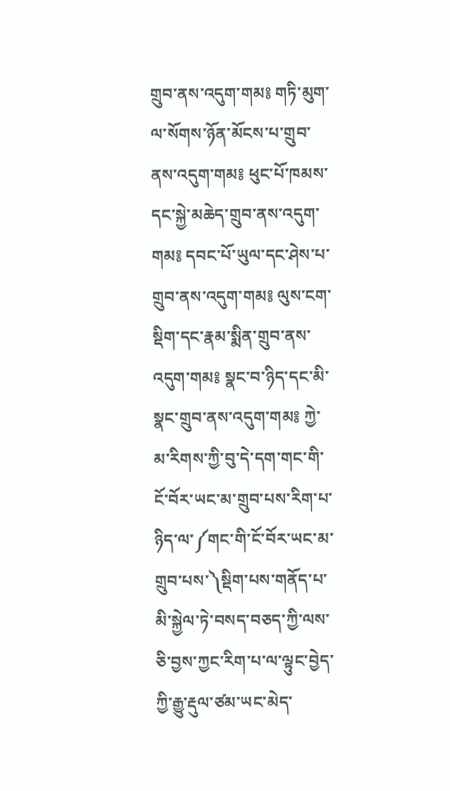གྲུབ་ནས་འདུག་གམ༔ གཏི་མུག་ལ་སོགས་ཉོན་མོངས་པ་གྲུབ་ནས་འདུག་གམ༔ ཕུང་པོ་ཁམས་དང་སྐྱེ་མཆེད་གྲུབ་ནས་འདུག་གམ༔ དབང་པོ་ཡུལ་དང་ཤེས་པ་གྲུབ་ནས་འདུག་གམ༔ ལུས་ངག་སྡིག་དང་རྣམ་སྨིན་གྲུབ་ནས་འདུག་གམ༔ སྣང་བ་ཉིད་དང་མི་སྣང་གྲུབ་ནས་འདུག་གམ༔ ཀྱེ་མ་རིགས་ཀྱི་བུ་དེ་དག་གང་གི་ངོ་བོར་ཡང་མ་གྲུབ་པས་རིག་པ་ཉིད་ལ་༼གང་གི་ངོ་བོར་ཡང་མ་གྲུབ་པས་༽སྡིག་པས་གནོད་པ་མི་སྐྱེལ་ཏེ་བསད་བཅད་ཀྱི་ལས་ཅི་བྱས་ཀྱང་རིག་པ་ལ་ལྟུང་བྱེད་ཀྱི་རྒྱུ་རྡུལ་ཙམ་ཡང་མེད་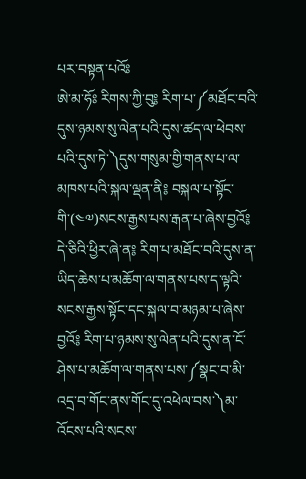པར་བསྟན་པའོཿ
ཨེ་མ་ཧོཿ རིགས་ཀྱི་བུ༔ རིག་པ་༼མཐོང་བའི་དུས་ཉམས་སུ་ལེན་པའི་དུས་ཚད་ལ་ཕེབས་པའི་དུས་ཏེ་༽དུས་གསུམ་གྱི་གནས་པ་ལ་མཁས་པའི་སྐལ་ལྡན་ནི༔ བསྐལ་པ་སྟོང་གི་(༤༧)སངས་རྒྱས་པས་རྒན་པ་ཞེས་བྱའོ༔ དེ་ཅིའི་ཕྱིར་ཞེ་ན༔ རིག་པ་མཐོང་བའི་དུས་ན་ཡིད་ཆེས་པ་མཆོག་ལ་གནས་པས་ད་ལྟའི་སངས་རྒྱས་སྟོང་དང་སྐལ་བ་མཉམ་པ་ཞེས་བྱའོ༔ རིག་པ་ཉམས་སུ་ལེན་པའི་དུས་ན་ངོ་ཤེས་པ་མཆོག་ལ་གནས་པས་༼སྣང་བ་མི་འདྲ་བ་གོང་ནས་གོང་དུ་འཕེལ་བས་༽མ་འོངས་པའི་སངས་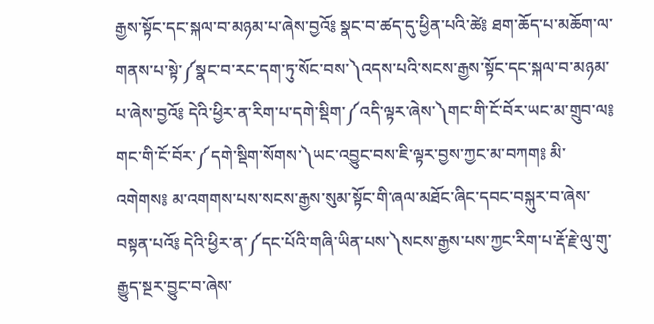རྒྱས་སྟོང་དང་སྐལ་བ་མཉམ་པ་ཞེས་བྱའོ༔ སྣང་བ་ཚད་དུ་ཕྱིན་པའི་ཚེ༔ ཐག་ཆོད་པ་མཆོག་ལ་གནས་པ་སྟེ་༼སྣང་བ་རང་དག་ཏུ་སོང་བས་༽འདས་པའི་སངས་རྒྱས་སྟོང་དང་སྐལ་བ་མཉམ་པ་ཞེས་བྱའོ༔ དེའི་ཕྱིར་ན་རིག་པ་དགེ་སྡིག་༼འདི་ལྟར་ཞེས་༽གང་གི་ངོ་བོར་ཡང་མ་གྲུབ་ལ༔ གང་གི་ངོ་བོར་༼དགེ་སྡིག་སོགས་༽ཡང་འབྱུང་བས་ཇི་ལྟར་བྱས་ཀྱང་མ་བཀག༔ མི་འགེགས༔ མ་འགགས་པས་སངས་རྒྱས་སུམ་སྟོང་གི་ཞལ་མཐོང་ཞིང་དབང་བསྐུར་བ་ཞེས་བསྟན་པའོ༔ དེའི་ཕྱིར་ན་༼དང་པོའི་གཞི་ཡིན་པས་༽སངས་རྒྱས་པས་ཀྱང་རིག་པ་རྡོ་རྗེ་ལུ་གུ་རྒྱུད་སྔར་བྱུང་བ་ཞེས་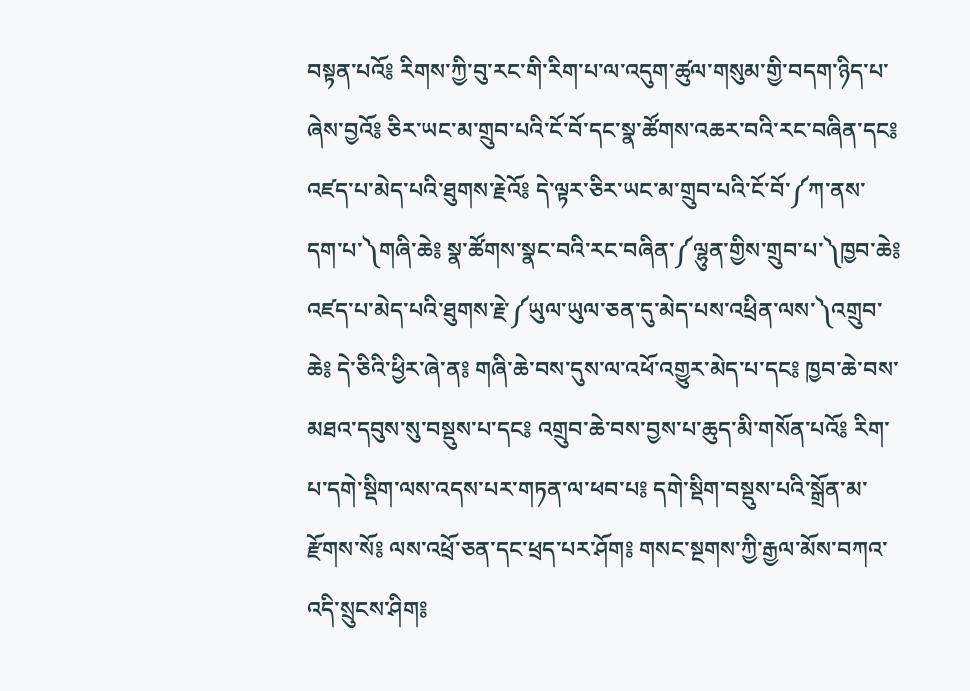བསྟན་པའོ༔ རིགས་ཀྱི་བུ་རང་གི་རིག་པ་ལ་འདུག་ཚུལ་གསུམ་གྱི་བདག་ཉིད་པ་ཞེས་བྱའོ༔ ཅིར་ཡང་མ་གྲུབ་པའི་ངོ་བོ་དང་སྣ་ཚོགས་འཆར་བའི་རང་བཞིན་དང༔ འཛད་པ་མེད་པའི་ཐུགས་རྗེའོ༔ དེ་ལྟར་ཅིར་ཡང་མ་གྲུབ་པའི་ངོ་བོ་༼ཀ་ནས་དག་པ་༽གཞི་ཆེ༔ སྣ་ཚོགས་སྣང་བའི་རང་བཞིན་༼ལྷུན་གྱིས་གྲུབ་པ་༽ཁྱབ་ཆེ༔ འཛད་པ་མེད་པའི་ཐུགས་རྗེ་༼ཡུལ་ཡུལ་ཅན་དུ་མེད་པས་འཕྲིན་ལས་༽འགྲུབ་ཆེ༔ དེ་ཅིའི་ཕྱིར་ཞེ་ན༔ གཞི་ཆེ་བས་དུས་ལ་འཕོ་འགྱུར་མེད་པ་དང༔ ཁྱབ་ཆེ་བས་མཐའ་དབུས་སུ་བསྡུས་པ་དང༔ འགྲུབ་ཆེ་བས་བྱས་པ་ཆུད་མི་གསོན་པའོ༔ རིག་པ་དགེ་སྡིག་ལས་འདས་པར་གཏན་ལ་ཕབ་པ༔ དགེ་སྡིག་བསྡུས་པའི་སྒྲོན་མ་རྫོགས་སོ༔ ལས་འཕྲོ་ཅན་དང་ཕྲད་པར་ཤོག༔ གསང་སྔགས་ཀྱི་རྒྱལ་མོས་བཀའ་འདི་སྲུངས་ཤིག༔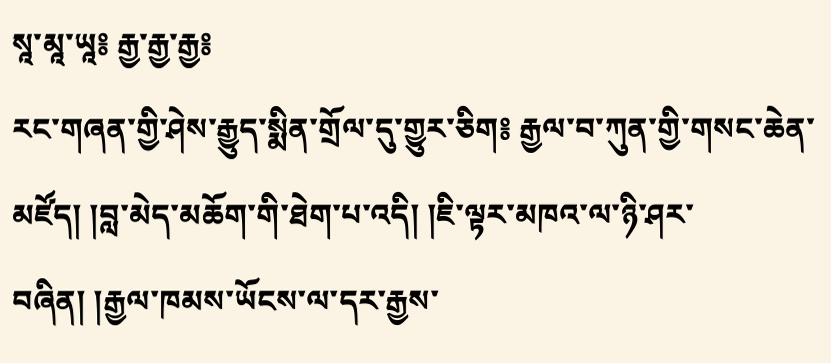སཱ་མཱ་ཡཱ༔ རྒྱ་རྒྱ་རྒྱ༔
རང་གཞན་གྱི་ཤེས་རྒྱུད་སྨིན་གྲོལ་དུ་གྱུར་ཅིག༔ རྒྱལ་བ་ཀུན་གྱི་གསང་ཆེན་མཛོད། །བླ་མེད་མཆོག་གི་ཐེག་པ་འདི། །ཇི་ལྟར་མཁའ་ལ་ཉི་ཤར་བཞིན། །རྒྱལ་ཁམས་ཡོངས་ལ་དར་རྒྱས་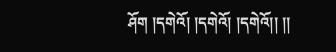ཤོག །དགེའོ། །དགེའོ། །དགེའོ།། །།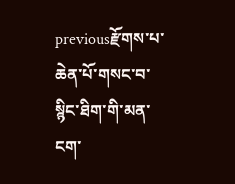previousརྫོགས་པ་ཆེན་པོ་གསང་བ་སྙིང་ཐིག་གི་མན་ངག་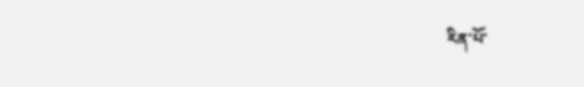རིན་པོ་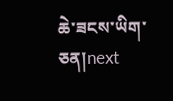ཆེ་ཟངས་ཡིག་ཅན།next